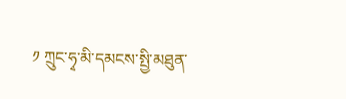༡ ཀྲུང་ཧྭ་མི་དམངས་སྤྱི་མཐུན་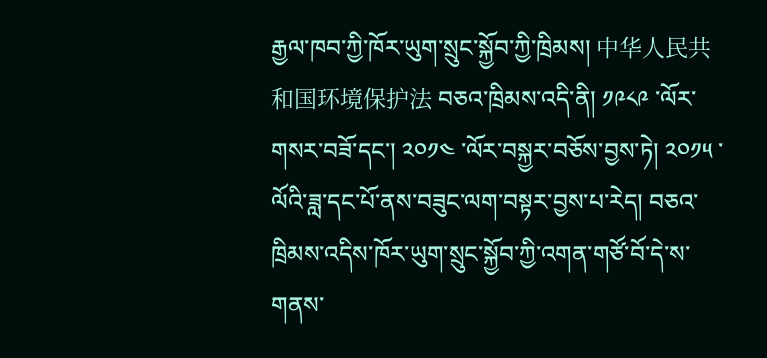རྒྱལ་ཁབ་ཀྱི་ཁོར་ཡུག་སྲུང་སྐྱོབ་ཀྱི་ཁྲིམས། 中华人民共和国环境保护法 བཅའ་ཁྲིམས་འདི་ནི། ༡༩༨༩ ་ལོར་གསར་བཟོ་དང་། ༢༠༡༤ ་ལོར་བསྐྱར་བཅོས་བྱས་ཏེ། ༢༠༡༥ ་ལོའི་ཟླ་དང་པོ་ནས་བཟུང་ལག་བསྟར་བྱས་པ་རེད། བཅའ་ཁྲིམས་འདིས་ཁོར་ཡུག་སྲུང་སྐྱོབ་ཀྱི་འགན་གཙོ་བོ་དེ་ས་གནས་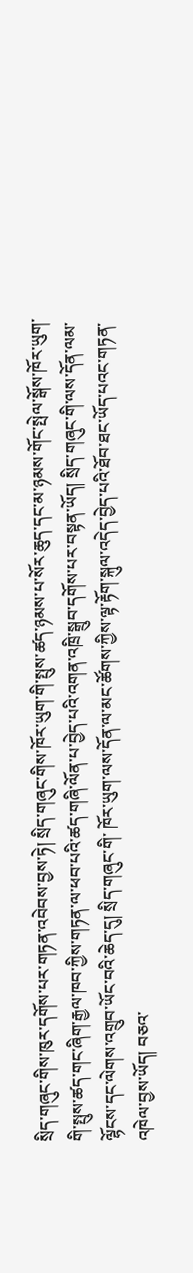སྲིད་གཞུང་གིས་ཁུར་དགོས་པར་གཏན་འབེབས་བྱས་ཏེ། སྲིད་གཞུང་གིས་ཁོར་ཡུག་གི་སྤུས་ཚད་ཉམས་པ་སོར་ཆུད་དང་མ་ཉམས་གོང་སྤེལ་སྒོས་ཁོར་ཡུག་གི་སྤུས་ཚད་གང་ཞིག་རྒྱལ་ཁབ་ཀྱིས་གཏན་ལ་ཕབ་པའི་ཚད་གཞི་ལོན་པ་བྱེད་པའི་འགན་འཁྲི་སྒྲུབ་དགོས་པར་བསྟན་ཡོད། སྲིད་གཞུང་གི་ལས་དོན་ལམ་ལྷོངས་དང་ལེགས་འགྲུབ་ཡོང་བའི་ཆེད་དུ། སྲིད་གཞུང་གི་ ཁོར་ཡུག་ལས་དོན་ལ་མང་ཚོགས་ཀྱིས་ལྟ་རྟོག་སྐུལ་འདེད་བྱེད་པའི་ཐོབ་ཐང་ཡོད་པའང་གཏན་འཁེལ་བྱས་ཡོད། བཅའ་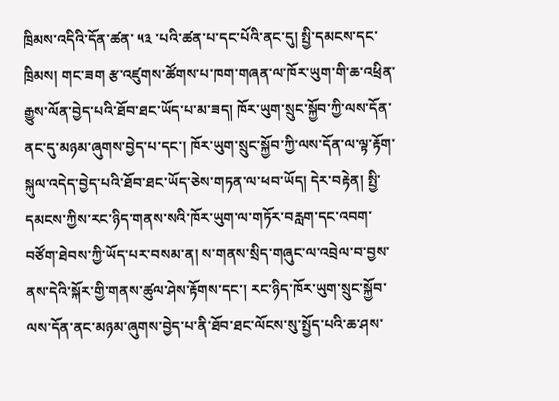ཁྲིམས་འདིའི་དོན་ཚན་ ༥༣ ་པའི་ཚན་པ་དང་པོའི་ནང་དུ། སྤྱི་དམངས་དང་ཁྲིམས། གང་ཟག རྩ་འཛུགས་ཚོགས་པ་ཁག་གཞན་ལ་ཁོར་ཡུག་གི་ཆ་འཕྲིན་རྒྱུས་ལོན་བྱེད་པའི་ཐོབ་ཐང་ཡོད་པ་མ་ཟད། ཁོར་ཡུག་སྲུང་སྐྱོབ་ཀྱི་ལས་དོན་ནང་དུ་མཉམ་ཞུགས་བྱེད་པ་དང་། ཁོར་ཡུག་སྲུང་སྐྱོབ་ཀྱི་ལས་དོན་ལ་ལྟ་རྟོག་སྐུལ་འདེད་བྱེད་པའི་ཐོབ་ཐང་ཡོད་ཅེས་གཏན་ལ་ཕབ་ཡོད། དེར་བརྟེན། སྤྱི་དམངས་ཀྱིས་རང་ཉིད་གནས་སའི་ཁོར་ཡུག་ལ་གཏོར་བརླག་དང་འབག་བཙོག་ཐེབས་ཀྱི་ཡོད་པར་བསམ་ན། ས་གནས་སྲིད་གཞུང་ལ་འབྲེལ་བ་བྱས་ནས་དེའི་སྐོར་གྱི་གནས་ཚུལ་ཤེས་རྟོགས་དང་། རང་ཉིད་ཁོར་ཡུག་སྲུང་སྐྱོབ་ལས་དོན་ནང་མཉམ་ཞུགས་བྱེད་པ་ནི་ཐོབ་ཐང་ལོངས་སུ་སྤྱོད་པའི་ཆ་ཤས་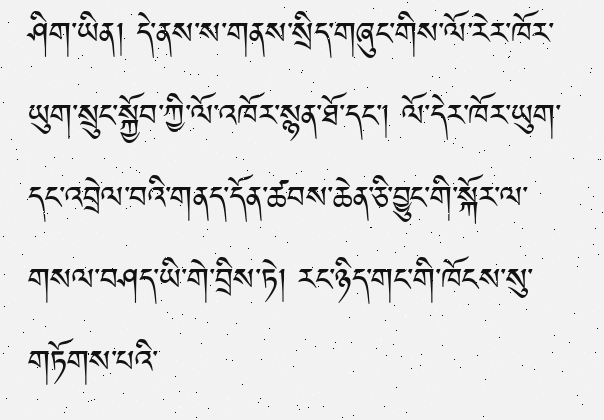ཤིག་ཡིན། དེ་ནས་ས་གནས་སྲིད་གཞུང་གིས་ལོ་རེར་ཁོར་ཡུག་སྲུང་སྐྱོབ་ཀྱི་ལོ་འཁོར་སྙན་ཐོ་དང་། ལོ་དེར་ཁོར་ཡུག་དང་འབྲེལ་བའི་གནད་དོན་ཚབས་ཆེན་ཅི་བྱུང་གི་སྐོར་ལ་གསལ་བཤད་ཡི་གེ་བྲིས་ཏེ། རང་ཉིད་གང་གི་ཁོངས་སུ་གཏོགས་པའི་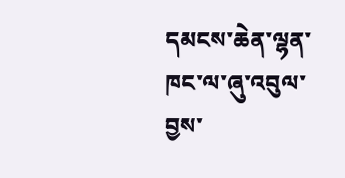དམངས་ཆེན་ལྷན་ཁང་ལ་ཞུ་འབུལ་བྱས་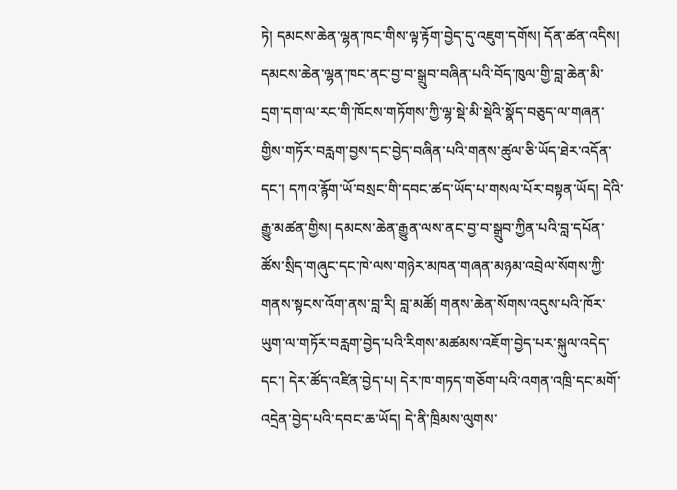ཏེ། དམངས་ཆེན་ལྷན་ཁང་གིས་ལྟ་རྟོག་བྱེད་དུ་འཇུག་དགོས། དོན་ཚན་འདིས། དམངས་ཆེན་ལྷན་ཁང་ནང་བྱ་བ་སྒྲུབ་བཞིན་པའི་བོད་ཁུལ་གྱི་བླ་ཆེན་མི་དྲག་དག་ལ་རང་གི་ཁོངས་གཏོགས་ཀྱི་ལྷ་སྡེ་མི་སྡེའི་སྣོད་བཅུད་ལ་གཞན་གྱིས་གཏོར་བརླག་བྱས་དང་བྱེད་བཞིན་པའི་གནས་ཚུལ་ཅི་ཡོད་ཐེར་འདོན་དང་། དཀའ་རྙོག་ཡོ་བསྲང་གི་དབང་ཚད་ཡོད་པ་གསལ་པོར་བསྟན་ཡོད། དེའི་རྒྱུ་མཚན་གྱིས། དམངས་ཆེན་རྒྱུན་ལས་ནང་བྱ་བ་སྒྲུབ་ཀྱིན་པའི་བླ་དཔོན་ཚོས་སྲིད་གཞུང་དང་ཁེ་ལས་གཉེར་མཁན་གཞན་མཉམ་འབྲེལ་སོགས་ཀྱི་གནས་སྟངས་འོག་ནས་བླ་རི། བླ་མཚོ། གནས་ཆེན་སོགས་འདུས་པའི་ཁོར་ཡུག་ལ་གཏོར་བརླག་བྱེད་པའི་རིགས་མཚམས་འཇོག་བྱེད་པར་སྐུལ་འདེད་དང་། དེར་ཚོད་འཛིན་བྱེད་པ། དེར་ཁ་གཏད་གཅོག་པའི་འགན་འཁྲི་དང་མགོ་འདྲེན་བྱེད་པའི་དབང་ཆ་ཡོད། དེ་ནི་ཁྲིམས་ལུགས་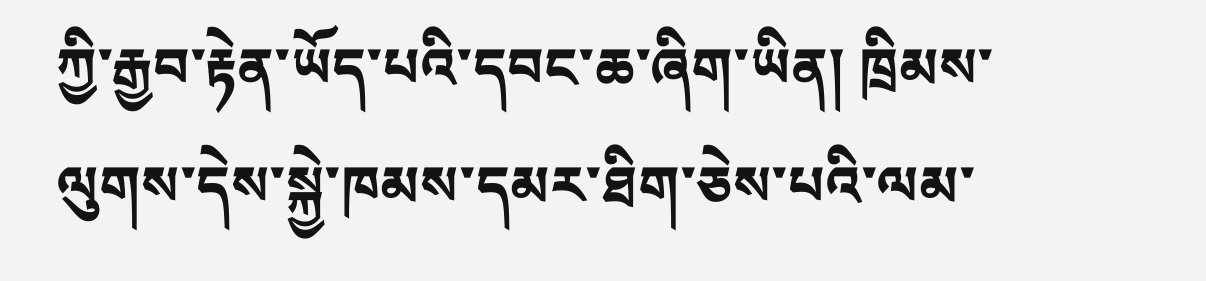ཀྱི་རྒྱབ་རྟེན་ཡོད་པའི་དབང་ཆ་ཞིག་ཡིན། ཁྲིམས་ལུགས་དེས་སྐྱེ་ཁམས་དམར་ཐིག་ཅེས་པའི་ལམ་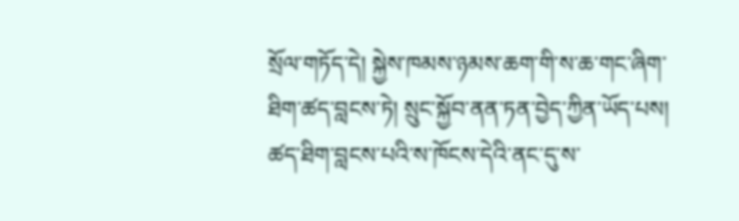སྲོལ་གཏོད་དེ། སྐྱེས་ཁམས་ཉམས་ཆག་གི་ས་ཆ་གང་ཞིག་ཐིག་ཚད་བླངས་ཏེ། སྲུང་སྐྱོབ་ནན་ཏན་བྱེད་ཀྱིན་ཡོད་པས། ཚད་ཐིག་བླངས་པའི་ས་ཁོངས་དེའི་ནང་དུ་ས་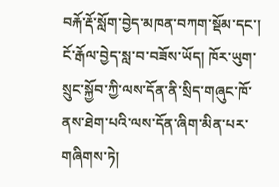བརྐོ་རྡོ་སློག་བྱེད་མཁན་བཀག་སྡོམ་དང་། ངོ་རྒོལ་བྱེད་སླ་བ་བཟོས་ཡོད། ཁོར་ཡུག་སྲུང་སྐྱོབ་ཀྱི་ལས་དོན་ནི་སྲིད་གཞུང་ཁོ་ནས་ཐེག་པའི་ལས་དོན་ཞིག་མིན་པར་གཞིགས་ཏེ།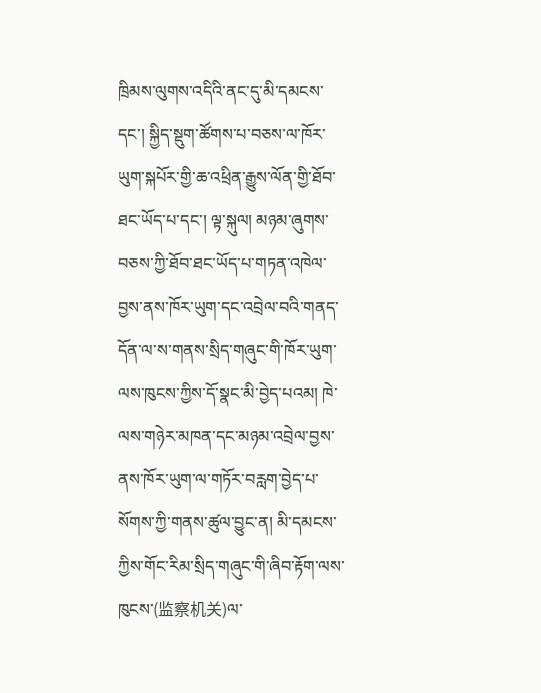ཁྲིམས་ལུགས་འདིའི་ནང་དུ་མི་དམངས་དང་། སྐྱིད་སྡུག་ཚོགས་པ་བཅས་ལ་ཁོར་ཡུག་སྐཔོར་གྱི་ཆ་འཕྲིན་རྒྱུས་ལོན་གྱི་ཐོབ་ཐང་ཡོད་པ་དང་། ལྟ་སྐུལ། མཉམ་ཞུགས་བཅས་ཀྱི་ཐོབ་ཐང་ཡོད་པ་གཏན་འཁེལ་བྱས་ནས་ཁོར་ཡུག་དང་འབྲེལ་བའི་གནད་དོན་ལ་ས་གནས་སྲིད་གཞུང་གི་ཁོར་ཡུག་ལས་ཁུངས་ཀྱིས་དོ་སྣང་མི་བྱེད་པའམ། ཁེ་ལས་གཉེར་མཁན་དང་མཉམ་འབྲེལ་བྱས་ནས་ཁོར་ཡུག་ལ་གཏོར་བརླག་བྱེད་པ་སོགས་ཀྱི་གནས་ཚུལ་བྱུང་ན། མི་དམངས་ཀྱིས་གོང་རིམ་སྲིད་གཞུང་གི་ཞིབ་རྟོག་ལས་ཁུངས་(监察机关)ལ་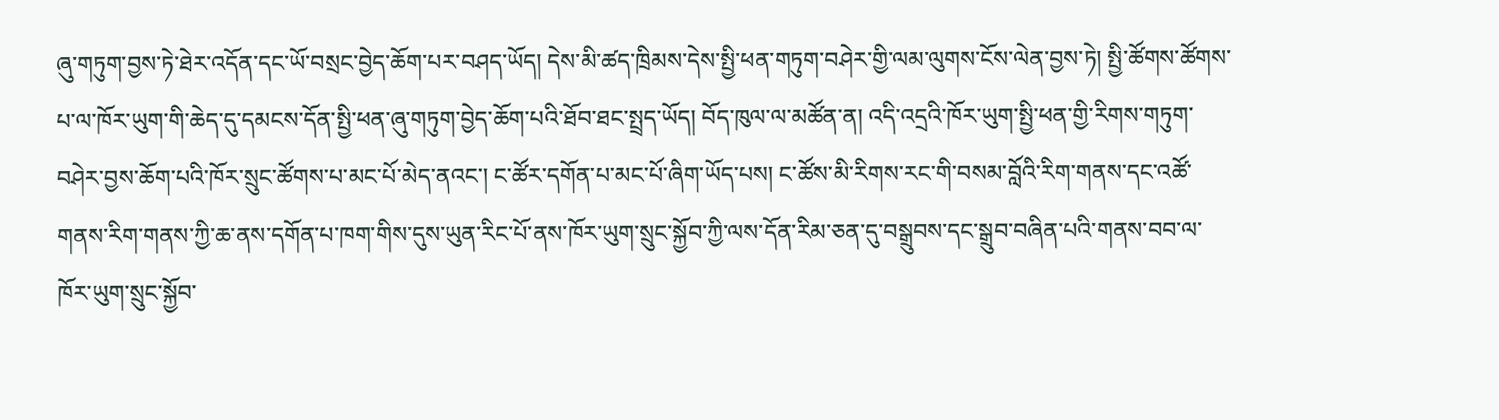ཞུ་གཏུག་བྱས་ཏེ་ཐེར་འདོན་དང་ཡོ་བསྲང་བྱེད་ཆོག་པར་བཤད་ཡོད། དེས་མི་ཚད་ཁྲིམས་དེས་སྤྱི་ཕན་གཏུག་བཤེར་གྱི་ལམ་ལུགས་ངོས་ལེན་བྱས་ཏེ། སྤྱི་ཚོགས་ཚོགས་པ་ལ་ཁོར་ཡུག་གི་ཆེད་དུ་དམངས་དོན་སྤྱི་ཕན་ཞུ་གཏུག་བྱེད་ཆོག་པའི་ཐོབ་ཐང་སྤྲད་ཡོད། བོད་ཁུལ་ལ་མཚོན་ན། འདི་འདྲའི་ཁོར་ཡུག་སྤྱི་ཕན་གྱི་རིགས་གཏུག་བཤེར་བྱས་ཆོག་པའི་ཁོར་སྲུང་ཚོགས་པ་མང་པོ་མེད་ནའང་། ང་ཚོར་དགོན་པ་མང་པོ་ཞིག་ཡོད་པས། ང་ཚོས་མི་རིགས་རང་གི་བསམ་བློའི་རིག་གནས་དང་འཚོ་གནས་རིག་གནས་ཀྱི་ཆ་ནས་དགོན་པ་ཁག་གིས་དུས་ཡུན་རིང་པོ་ནས་ཁོར་ཡུག་སྲུང་སྐྱོབ་ཀྱི་ལས་དོན་རིམ་ཅན་དུ་བསྒྲུབས་དང་སྒྲུབ་བཞིན་པའི་གནས་བབ་ལ་ཁོར་ཡུག་སྲུང་སྐྱོབ་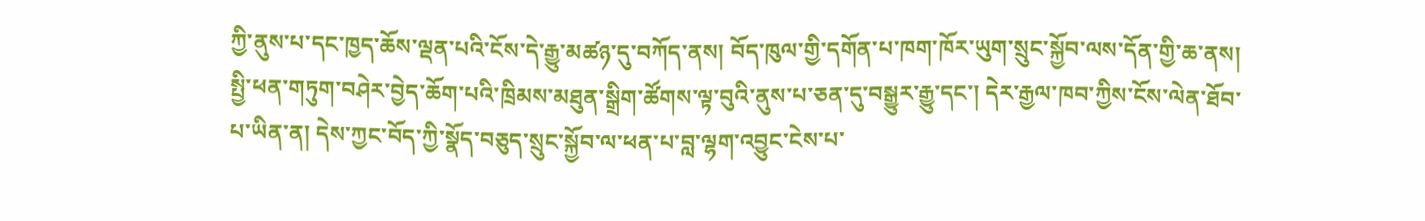ཀྱི་ནུས་པ་དང་ཁྱད་ཆོས་ལྡན་པའི་ངོས་དེ་རྒྱུ་མཚཉ་དུ་བཀོད་ནས། བོད་ཁུལ་གྱི་དགོན་པ་ཁག་ཁོར་ཡུག་སྲུང་སྐྱོབ་ལས་དོན་གྱི་ཆ་ནས། སྤྱི་ཕན་གཏུག་བཤེར་བྱེད་ཆོག་པའི་ཁྲིམས་མཐུན་སྒྲིག་ཚོགས་ལྟ་བུའི་ནུས་པ་ཅན་དུ་བསྒྱུར་རྒྱུ་དང་། དེར་རྒྱལ་ཁབ་ཀྱིས་ངོས་ལེན་ཐོབ་པ་ཡིན་ན། དེས་ཀྱང་བོད་ཀྱི་སྣོད་བཅུད་སྲུང་སྐྱོབ་ལ་ཕན་པ་བླ་ལྷག་འབྱུང་ངེས་པ་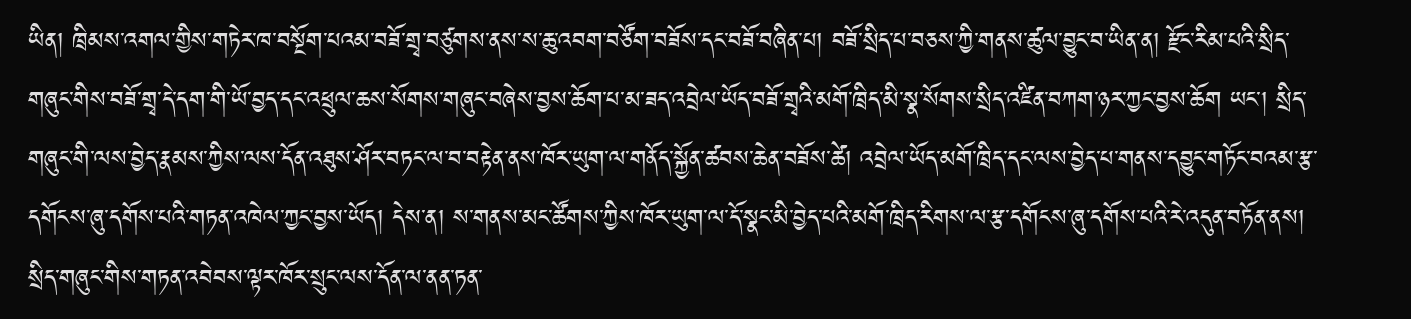ཡིན། ཁྲིམས་འགལ་གྱིས་གཏེར་ཁ་བསྔོག་པའམ་བཟོ་གྲྭ་བཙུགས་ནས་ས་ཆུ་འབག་བཙོག་བཟོས་དང་བཟོ་བཞིན་པ། བཟོ་སྲིད་པ་བཅས་ཀྱི་གནས་ཚུལ་བྱུང་བ་ཡིན་ན། རྫོང་རིམ་པའི་སྲིད་གཞུང་གིས་བཟོ་གྲྭ་དེ་དག་གི་ཡོ་བྱད་དང་འཕྲུལ་ཆས་སོགས་གཞུང་བཞེས་བྱས་ཆོག་པ་མ་ཟད་འབྲེལ་ཡོད་བཟོ་གྲྭའི་མགོ་ཁྲིད་མི་སྣ་སོགས་སྲིད་འཛིན་བཀག་ཉར་ཀྱང་བྱས་ཆོག ཡང་། སྲིད་གཞུང་གི་ལས་བྱེད་རྣམས་ཀྱིས་ལས་དོན་འཐུས་ཤོར་བཏང་ལ་བ་བརྟེན་ནས་ཁོར་ཡུག་ལ་གནོད་སྐྱོན་ཚབས་ཆེན་བཟོས་ཚེ། འབྲེལ་ཡོད་མགོ་ཁྲིད་དང་ལས་བྱེད་པ་གནས་དབྱུང་གཏོང་བའམ་རྩ་དགོངས་ཞུ་དགོས་པའི་གཏན་འཁེལ་ཀྱང་བྱས་ཡོད། དེས་ན། ས་གནས་མང་ཚོགས་ཀྱིས་ཁོར་ཡུག་ལ་དོ་སྣང་མི་བྱེད་པའི་མགོ་ཁྲིད་རིགས་ལ་རྩ་དགོངས་ཞུ་དགོས་པའི་རེ་འདུན་བཏོན་ནས། སྲིད་གཞུང་གིས་གཏན་འབེབས་ལྟར་ཁོར་སྲུང་ལས་དོན་ལ་ནན་ཏན་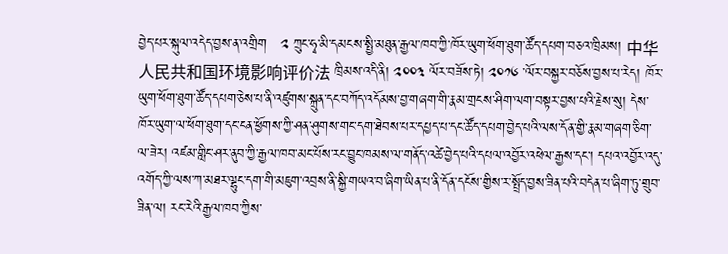བྱེད་པར་སྐུལ་འདེད་བྱས་ན་འགྲིག   ༢ ཀྲུང་ཧྭ་མི་དམངས་སྤྱི་མཐུན་རྒྱལ་ཁབ་ཀྱི་ཁོར་ཡུག་ཕོག་ཐུག་ཚོད་དཔག་བཅའ་ཁྲིམས། 中华人民共和国环境影响评价法 ཁྲིམས་འདི་ནི། ༢༠༠༣ ལོར་བཟོས་ཏེ། ༢༠༡༦ ་ལོར་བསྐྱར་བཅོས་བྱས་པ་རེད། ཁོར་ཡུག་ཕོག་ཐུག་ཚོད་དཔག་ཅེས་པ་ནི་འཛུགས་སྐྲུན་དང་བཀོད་འདོམས་བྱ་གཞག་གི་རྣམ་གྲངས་ཤིག་ལག་བསྟར་བྱས་པའི་རྗེས་སུ། དེས་ཁོར་ཡུག་ལ་ཕོག་ཐུག་དང་ངན་ཕྱོགས་ཀྱི་ཤན་ཤུགས་གང་དག་ཐེབས་པར་དཔྱད་པ་དང་ཚོད་དཔག་བྱེད་པའི་ལས་དོན་གྱི་རྣམ་གཞག་ཅིག་ལ་ཟེར། འཛམ་གླིང་ཤར་ནུབ་ཀྱི་རྒྱལ་ཁབ་མང་པོས་རང་བྱུང་ཁམས་ལ་གནོད་འཚེ་བྱེད་པའི་དཔལ་འབྱོར་འཕེལ་རྒྱས་དང་། དཔའ་འབྱོར་འདུ་འགོད་ཀྱི་ལས་ཀ་མཐར་ལྷུང་དག་གི་མཇུག་འབྲས་ནི་སྐྱི་གཡའ་བ་ཞིག་ཡིན་པ་ནི་དོན་དངོས་གྱིས་ར་སྤྲོད་བྱས་ཟིན་པའི་བདེན་པ་ཞིག་ཏུ་གྲུབ་ཟིན་ལ། རང་རེའི་རྒྱལ་ཁབ་ཀྱིས་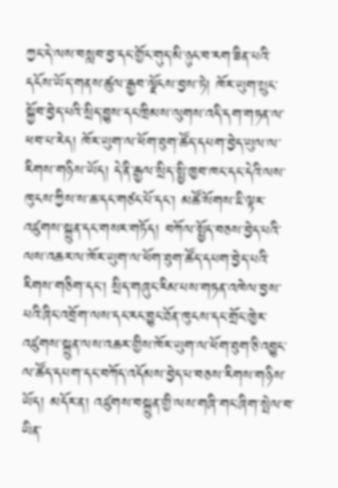ཀྱང་དེ་ལས་བསླབ་བྱ་དང་གྱོང་གུད་མི་ཉུང་བ་རག་ཟིན་པའི་དངོས་ཡོད་གནས་ཚུལ་རྒྱབ་ལྗོངས་བྱས་ཏེ། ཁོར་ཡུག་སྲུང་སྐྱོབ་བྱེད་པའི་སྲིད་བྱུས་དང་ཁྲིམས་ལུགས་འདི་དག་གཏན་ལ་ཕབ་པ་རེད། ཁོར་ཡུག་ལ་ཕོག་ཐུག་ཚོད་དཔག་བྱེད་ཡུལ་ལ་རིགས་གཉིས་ཡོད། དེ་ནི་རྒྱལ་སྲིད་སྤྱི་ཁྱབ་ཁང་དང་དེའི་ལས་ཁུངས་ཀྱིས་ས་ཆ་དང་གཙང་པོ་དང་། མཚོ་སོགས་ཇི་ལྟར་འཛུགས་སྐྲུན་དང་གསར་གཏོད། བཀོལ་སྤྱོད་བཅས་བྱེད་པའི་ལས་འཆར་ལ་ཁོར་ཡུག་ལ་ཕོག་ཐུག་ཚོད་དཔག་བྱེད་པའི་རིགས་གཅིག་དང་། སྲིད་གཞུང་རིམ་པས་གཏན་འཁེལ་བྱས་པའི་ཞིང་འབྲོག་ལས་དང་རང་བྱུང་ཐོན་ཁུངས་དང་གྲོང་ཁྱེར་འཛུགས་སྐྲུན་ལས་འཆར་གྱིས་ཁོར་ཡུག་ལ་ཕོག་ཐུག་ཅི་འབྱུང་ལ་ཚོད་དཔག་དང་བཀོད་འདོམས་བྱེད་པ་བཅས་རིགས་གཉིས་ཡོད། མདོར་ན། འཛུགས་བསྐྲུན་གྱི་ལས་གཞི་གང་ཞིག་སྤེལ་བ་ཡིན་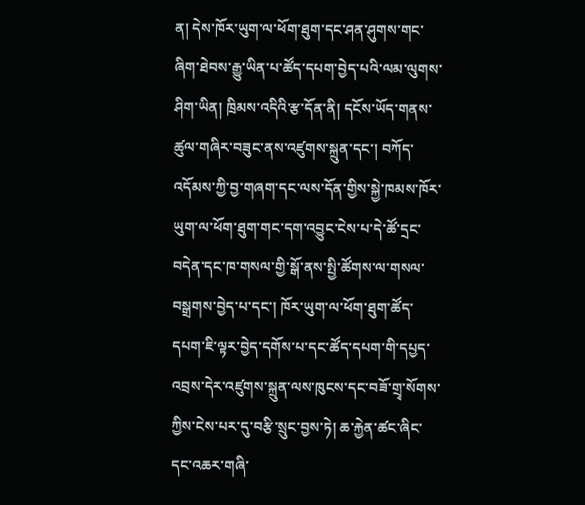ན། དེས་ཁོར་ཡུག་ལ་ཕོག་ཐུག་དང་ཤན་ཤུགས་གང་ཞིག་ཐེབས་རྒྱུ་ཡིན་པ་ཚོད་དཔག་བྱེད་པའི་ལམ་ལུགས་ཤིག་ཡིན། ཁྲིམས་འདིའི་རྩ་དོན་ནི། དངོས་ཡོད་གནས་ཚུལ་གཞིར་བཟུང་ནས་འཛུགས་སྐྲུན་དང་། བཀོད་འདོམས་ཀྱི་བྱ་གཞག་དང་ལས་དོན་གྱིས་སྐྱེ་ཁམས་ཁོར་ཡུག་ལ་ཕོག་ཐུག་གང་དག་འབྱུང་ངེས་པ་དེ་ཚོ་དྲང་བདེན་དང་ཁ་གསལ་གྱི་སྒོ་ནས་སྤྱི་ཚོགས་ལ་གསལ་བསྒྲགས་བྱེད་པ་དང་། ཁོར་ཡུག་ལ་ཕོག་ཐུག་ཚོད་དཔག་ཇི་ལྟར་བྱེད་དགོས་པ་དང་ཚོད་དཔག་གི་དཔྱད་འབྲས་དེར་འཛུགས་སྐྲུན་ལས་ཁུངས་དང་བཟོ་གྲྭ་སོགས་ཀྱིས་ངེས་པར་དུ་བརྩི་སྲུང་བྱས་ཏེ། ཆ་རྐྱེན་ཚང་ཞིང་དང་འཆར་གཞི་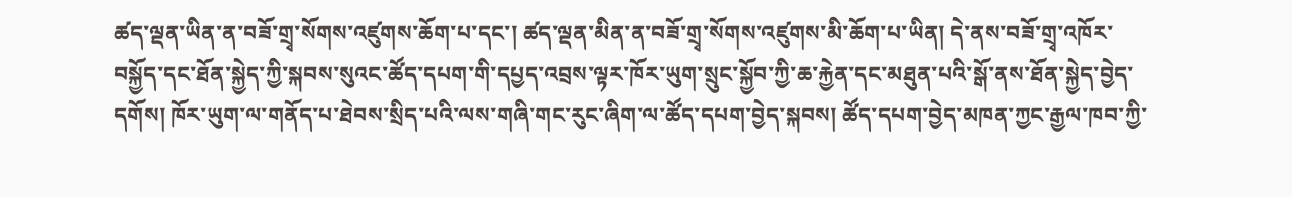ཚད་ལྡན་ཡིན་ན་བཟོ་གྲྭ་སོགས་འཛུགས་ཆོག་པ་དང་། ཚད་ལྡན་མིན་ན་བཟོ་གྲྭ་སོགས་འཛུགས་མི་ཆོག་པ་ཡིན། དེ་ནས་བཟོ་གྲྭ་འཁོར་བསྐྱོད་དང་ཐོན་སྐྱེད་ཀྱི་སྐབས་སུའང་ཚོད་དཔག་གི་དཔྱད་འབྲས་ལྟར་ཁོར་ཡུག་སྲུང་སྐྱོབ་ཀྱི་ཆ་རྐྱེན་དང་མཐུན་པའི་སྒོ་ནས་ཐོན་སྐྱེད་བྱེད་དགོས། ཁོར་ཡུག་ལ་གནོད་པ་ཐེབས་སྲིད་པའི་ལས་གཞི་གང་རུང་ཞིག་ལ་ཚོད་དཔག་བྱེད་སྐབས། ཚོད་དཔག་བྱེད་མཁན་ཀྱང་རྒྱལ་ཁབ་ཀྱི་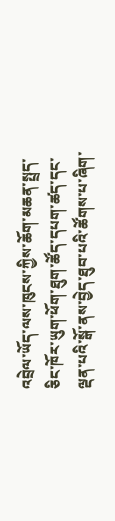འབྲེལ་ཡོད་ལས་ཁུངས་ཀྱིས་ཆོག་མཆན་སྤྲད་ཅིང་ཁོར་ཡུག་ཕོག་ཐུག་ཚོད་དཔག་ཚད་དང་ལྡན་པའི་སྒོ་ནས་བྱེད་ཐུབ་པའི་ཚོགས་པ་ཞིག་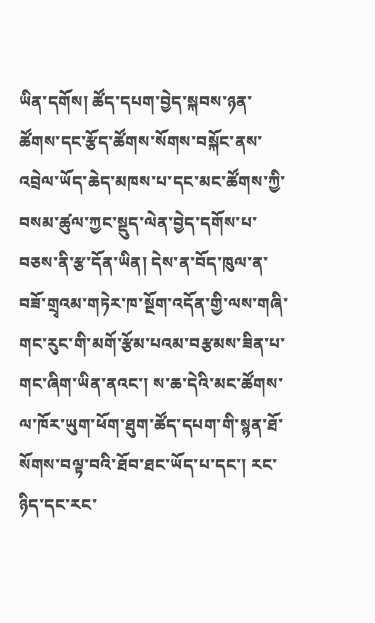ཡིན་དགོས། ཚོད་དཔག་བྱེད་སྐབས་ཉན་ཚོགས་དང་རྩོད་ཚོགས་སོགས་བསྐོང་ནས་འབྲེལ་ཡོད་ཆེད་མཁས་པ་དང་མང་ཚོགས་ཀྱི་བསམ་ཚུལ་ཀྱང་སྡུད་ལེན་བྱེད་དགོས་པ་བཅས་ནི་རྩ་དོན་ཡིན། དེས་ན་བོད་ཁུལ་ན་བཟོ་གྲྭའམ་གཏེར་ཁ་སྔོག་འདོན་གྱི་ལས་གཞི་གང་རུང་གི་མགོ་རྩོམ་པའམ་བརྩམས་ཟིན་པ་གང་ཞིག་ཡིན་ནའང་། ས་ཆ་དེའི་མང་ཚོགས་ལ་ཁོར་ཡུག་ཕོག་ཐུག་ཚོད་དཔག་གི་སྙན་ཐོ་སོགས་བལྟ་བའི་ཐོབ་ཐང་ཡོད་པ་དང་། རང་ཉིད་དང་རང་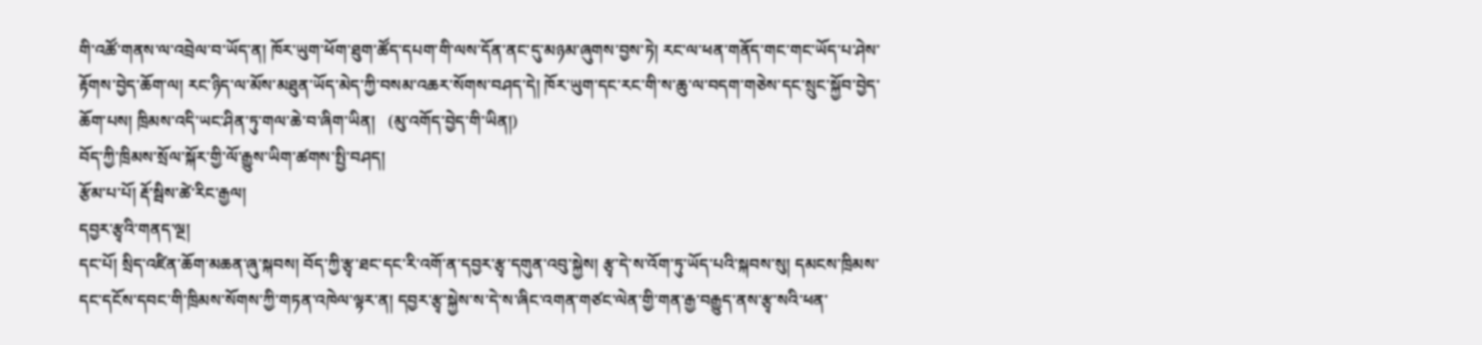གི་འཚོ་གནས་ལ་འབྲེལ་བ་ཡོད་ན། ཁོར་ཡུག་ཕོག་ཐུག་ཚོད་དཔག་གི་ལས་དོན་ནང་དུ་མཉམ་ཞུགས་བྱས་ཏེ། རང་ལ་ཕན་གནོད་གང་གང་ཡོད་པ་ཤེས་རྟོགས་བྱེད་ཆོག་ལ། རང་ཉིད་ལ་མོས་མཐུན་ཡོད་མེད་ཀྱི་བསམ་འཆར་སོགས་བཤད་དེ། ཁོར་ཡུག་དང་རང་གི་ས་ཆུ་ལ་བདག་གཅེས་དང་སྲུང་སྐྱོབ་བྱེད་ཆོག་པས། ཁྲིམས་འདི་ཡང་ཤིན་ཏུ་གལ་ཆེ་བ་ཞིག་ཡིན།   (མུ་འགོད་བྱེད་གི་ཡིན།)
བོད་ཀྱི་ཁྲིམས་སྲོལ་སྐོར་གྱི་ལོ་རྒྱུས་ཡིག་ཚགས་སྤྱི་བཤད།
རྩོམ་པ་པོ། རྡོ་སྦིས་ཚེ་རིང་རྒྱལ།
དབྱར་རྩྭའི་གནད་ལྔ།
དང་པོ། སྲིད་འཛིན་ཆོག་མཆན་ཞུ་སྐབས། བོད་ཀྱི་རྩྭ་ཐང་དང་རི་འགོ་ན་དབྱར་རྩྭ་དགུན་འབུ་སྐྱེས། རྩྭ་དེ་ས་འོག་ཏུ་ཡོད་པའི་སྐབས་སུ། དམངས་ཁྲིམས་དང་དངོས་དབང་གི་ཁྲིམས་སོགས་ཀྱི་གཏན་འཁེལ་ལྟར་ན། དབྱར་རྩྭ་སྐྱེས་ས་དེ་ས་ཞིང་འགན་གཙང་ལེན་གྱི་གན་རྒྱ་བརྒྱུད་ནས་རྩྭ་སའི་ཕན་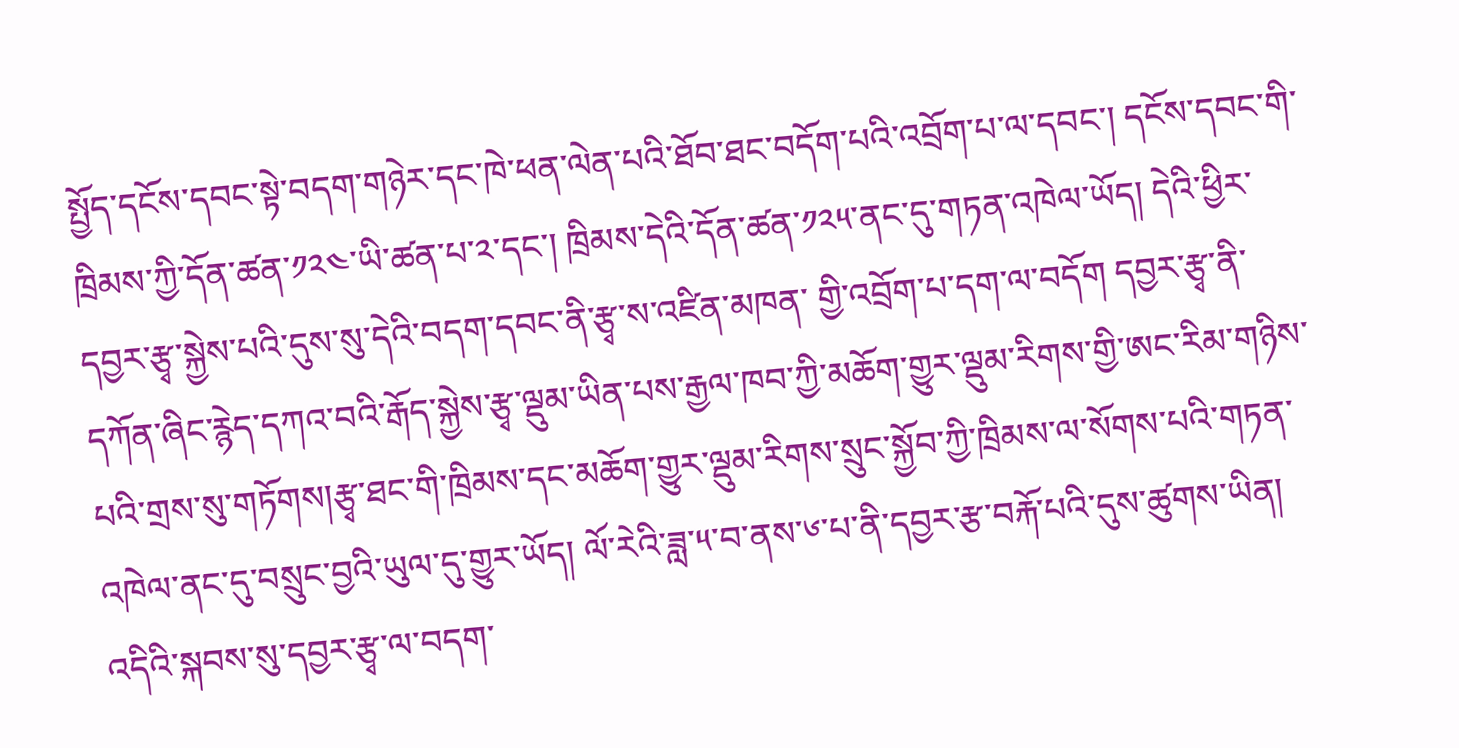སྤྱོད་དངོས་དབང་སྟེ་བདག་གཉེར་དང་ཁེ་ཕན་ལེན་པའི་ཐོབ་ཐང་བདོག་པའི་འབྲོག་པ་ལ་དབང་། དངོས་དབང་གི་ཁྲིམས་ཀྱི་དོན་ཚན་༡༢༤་ཡི་ཚན་པ་༢་དང་། ཁྲིམས་དེའི་དོན་ཚན་༡༢༥་ནང་དུ་གཏན་འཁེལ་ཡོད། དེའི་ཕྱིར་དབྱར་རྩྭ་སྐྱེས་པའི་དུས་སུ་དེའི་བདག་དབང་ནི་རྩྭ་ས་འཛིན་མཁན་ གྱི་འབྲོག་པ་དག་ལ་བདོག དབྱར་རྩྭ་ནི་དཀོན་ཞིང་རྙེད་དཀའ་བའི་རྒོད་སྐྱེས་རྩྭ་ལྡུམ་ཡིན་པས་རྒྱལ་ཁབ་ཀྱི་མཆོག་གྱུར་ལྡུམ་རིགས་གྱི་ཨང་རིམ་གཉིས་པའི་གྲས་སུ་གཏོགས།རྩྭ་ཐང་གི་ཁྲིམས་དང་མཆོག་གྱུར་ལྡུམ་རིགས་སྲུང་སྐྱོབ་ཀྱི་ཁྲིམས་ལ་སོགས་པའི་གཏན་འཁེལ་ནང་དུ་བསྲུང་བྱའི་ཡུལ་དུ་གྱུར་ཡོད། ལོ་རེའི་ཟླ་༥་བ་ནས་༦་པ་ནི་དབྱར་རྩ་བརྐོ་པའི་དུས་ཚུགས་ཡིན། འདིའི་སྐབས་སུ་དབྱར་རྩྭ་ལ་བདག་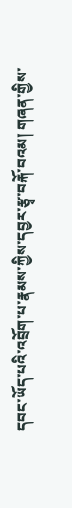དབང་ཡོད་པའི་འབྲོག་པ་རྣམས་ཀྱིས་དབྱར་རྩྭ་བརྐོ་བའམ། གཞན་གྱིས་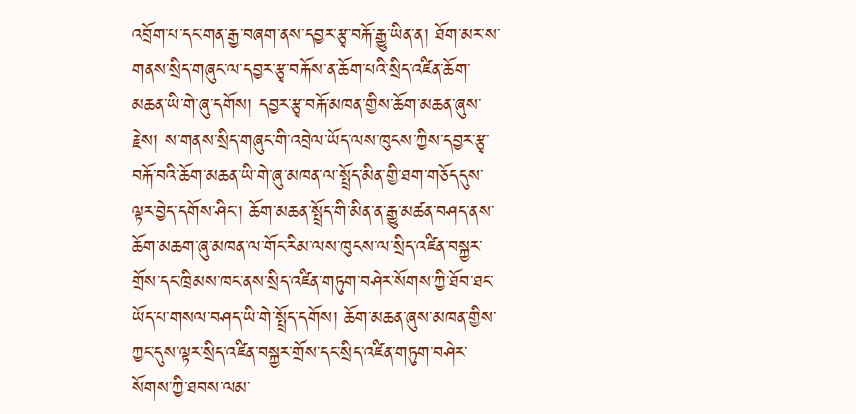འབྲོག་པ་དང་གན་རྒྱ་བཞག་ནས་དབྱར་རྩྭ་བརྐོ་རྒྱུ་ཡིན་ན། ཐོག་མར་ས་གནས་སྲིད་གཞུང་ལ་དབྱར་རྩྭ་བརྐོས་ན་ཆོག་པའི་སྲིད་འཛིན་ཆོག་མཆན་ཡི་གེ་ཞུ་དགོས། དབྱར་རྩྭ་བརྐོ་མཁན་གྱིས་ཆོག་མཆན་ཞུས་རྗེས། ས་གནས་སྲིད་གཞུང་གི་འབྲེལ་ཡོད་ལས་ཁུངས་ཀྱིས་དབྱར་རྩྭ་བརྐོ་བའི་ཆོག་མཆན་ཡི་གེ་ཞུ་མཁན་ལ་སྤྲོད་མིན་གྱི་ཐག་གཅོདདུས་ལྟར་བྱེད་དགོས་ཤིང་། ཆོག་མཆན་སྤྲོད་གི་མིན་ན་རྒྱུ་མཚན་བཤད་ནས་ཆོག་མཆག་ཞུ་མཁན་ལ་གོང་རིམ་ལས་ཁུངས་ལ་སྲིད་འཛིན་བསྐྱར་གྲོས་དང་ཁྲིམས་ཁང་ནས་སྲིད་འཛིན་གཏུག་བཤེར་སོགས་ཀྱི་ཐོབ་ཐང་ཡོད་པ་གསལ་བཤད་ཡི་གེ་སྤྲོད་དགོས། ཆོག་མཆན་ཞུས་མཁན་གྱིས་ཀྱང་དུས་ལྟར་སྲིད་འཛིན་བསྐྱར་གྲོས་དང་སྲིད་འཛིན་གཏུག་བཤེར་སོགས་ཀྱི་ཐབས་ལམ་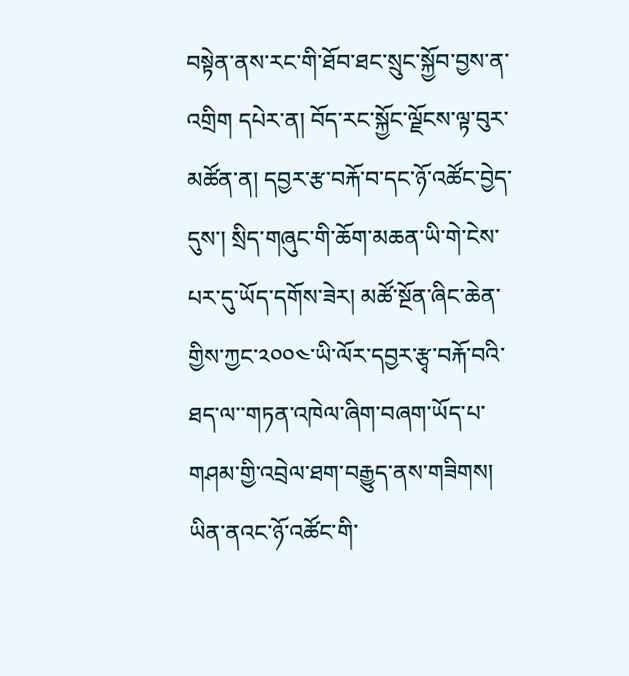བསྟེན་ནས་རང་གི་ཐོབ་ཐང་སྲུང་སྐྱོབ་བྱས་ན་འགྲིག དཔེར་ན། བོད་རང་སྐྱོང་ལྗོངས་ལྟ་བུར་མཚོན་ན། དབྱར་རྩ་བརྐོ་བ་དང་ཉོ་འཚོང་བྱེད་དུས་། སྲིད་གཞུང་གི་ཆོག་མཆན་ཡི་གེ་ངེས་པར་དུ་ཡོད་དགོས་ཟེར། མཚོ་སྔོན་ཞིང་ཆེན་གྱིས་ཀྱང་༢༠༠༤་ཡི་ལོར་དབྱར་རྩྭ་བརྐོ་བའི་ཐད་ལ་་གཏན་འཁེལ་ཞིག་བཞག་ཡོད་པ་གཤམ་གྱི་འབྲེལ་ཐག་བརྒྱུད་ནས་གཟིགས། ཡིན་ནའང་ཉོ་འཚོང་གི་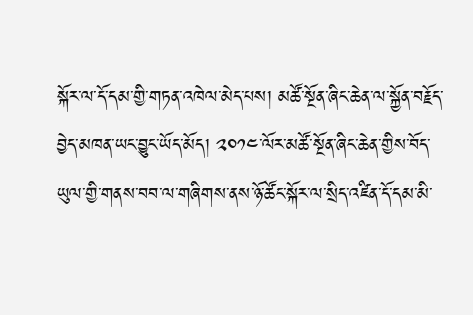སྐོར་ལ་དོ་དམ་གྱི་གཏན་འཁེལ་མེད་པས། མཚོ་སྔོན་ཞིང་ཆེན་ལ་སྐྱོན་བརྗོད་བྱེད་མཁན་ཡང་བྱུང་ཡོད་མོད། ༢༠༡༤་ལོར་མཚོ་སྔོན་ཞིང་ཆེན་གྱིས་བོད་ཡུལ་གྱི་གནས་བབ་ལ་གཞིགས་ནས་ཉོ་ཚོང་སྐོར་ལ་སྲིད་འཛིན་དོ་དམ་མི་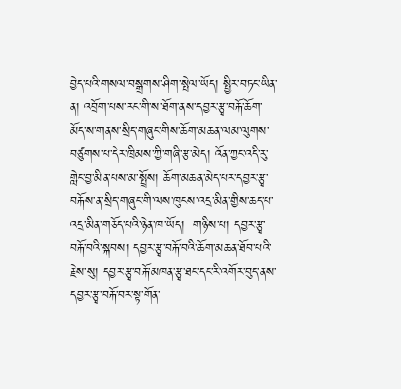བྱེད་པའི་གསལ་བསྒྲགས་ཤིག་སྤེལ་ཡོད། སྤྱིར་བཏང་ཡིན་ན། འབྲོག་པས་རང་གི་ས་ཐོག་ནས་དབྱར་རྩྭ་བརྐོ་ཆོག་མོད་ས་གནས་སྲིད་གཞུང་གིས་ཆོག་མཆན་ལམ་ལུགས་བཙུགས་པ་དེར་ཁྲིམས་ཀྱི་གཞི་རྩ་མེད། འོན་ཀྱང་འདི་རུ་གླེང་བྱ་མིན་པས་མ་སྤྲོས། ཆོག་མཆན་མེད་པར་དབྱར་རྩྭ་བརྐོས་ན་སྲིད་གཞུང་གི་ལས་ཁུངས་འདྲ་མིན་གྱིས་ཆད་པ་འདྲ་མིན་གཅོད་པའི་ཉེན་ཁ་ཡོད།  གཉིས་པ། དབྱར་རྩྭ་བརྐོ་བའི་སྐབས། དབྱར་རྩྭ་བརྐོ་བའི་ཆོག་མཆན་ཐོབ་པའི་རྗེས་སུ། དབྱར་རྩྭ་བརྐོ་མཁན་རྩྭ་ཐང་དང་རི་འགོར་བུད་ནས་དབྱར་རྩྭ་བརྐོ་བར་སྟ་གོན་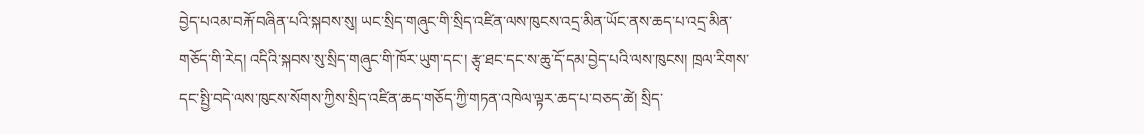བྱེད་པའམ་བརྐོ་བཞིན་པའི་སྐབས་སུ། ཡང་སྲིད་གཞུང་གི་སྲིད་འཛིན་ལས་ཁུངས་འདྲ་མིན་ཡོང་ནས་ཆད་པ་འདྲ་མིན་གཅོད་གི་རེད། འདིའི་སྐབས་སུ་སྲིད་གཞུང་གི་ཁོར་ཡུག་དང་། རྩྭ་ཐང་དང་ས་ཆུ་དོ་དམ་བྱེད་པའི་ལས་ཁུངས། ཁྲལ་རིགས་དང་སྤྱི་བདེ་ལས་ཁུངས་སོགས་ཀྱིས་སྲིད་འཛིན་ཆད་གཅོད་ཀྱི་གཏན་འཁེལ་ལྟར་ཆད་པ་བཅད་ཚེ། སྲིད་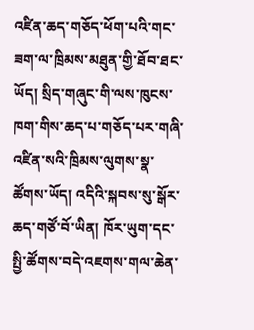འཛིན་ཆད་གཅོད་ཕོག་པའི་གང་ཟག་ལ་ཁྲིམས་མཐུན་གྱི་ཐོབ་ཐང་ཡོད། སྲིད་གཞུང་གི་ལས་ཁུངས་ཁག་གིས་ཆད་པ་གཅོད་པར་གཞི་འཛིན་སའི་ཁྲིམས་ལུགས་སྣ་ཚོགས་ཡོད། འདིའི་སྐབས་སུ་སྒོར་ཆད་གཙོ་བོ་ཡིན། ཁོར་ཡུག་དང་སྤྱི་ཚོགས་བདེ་འཇགས་གལ་ཆེན་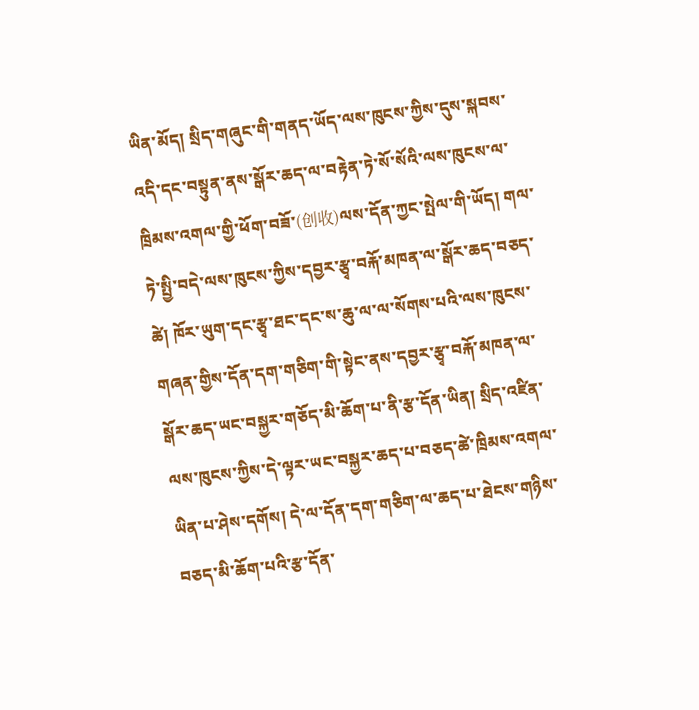ཡིན་མོད། སྲིད་གཞུང་གི་གནད་ཡོད་ལས་ཁུངས་ཀྱིས་དུས་སྐབས་འདི་དང་བསྟུན་ནས་སྒོར་ཆད་ལ་བརྟེན་ཏེ་སོ་སོའི་ལས་ཁུངས་ལ་ཁྲིམས་འགལ་གྱི་ཕོག་བཟོ་(创收)ལས་དོན་ཀྱང་སྤེལ་གི་ཡོད། གལ་ཏེ་སྤྱི་བདེ་ལས་ཁུངས་ཀྱིས་དབྱར་རྩྭ་བརྐོ་མཁན་ལ་སྒོར་ཆད་བཅད་ཚེ། ཁོར་ཡུག་དང་རྩྭ་ཐང་དང་ས་ཆུ་ལ་ལ་སོགས་པའི་ལས་ཁུངས་གཞན་གྱིས་དོན་དག་གཅིག་གི་སྟེང་ནས་དབྱར་རྩྭ་བརྐོ་མཁན་ལ་སྒོར་ཆད་ཡང་བསྐྱར་གཅོད་མི་ཆོག་པ་ནི་རྩ་དོན་ཡིན། སྲིད་འཛིན་ལས་ཁུངས་ཀྱིས་དེ་ལྟར་ཡང་བསྐྱར་ཆད་པ་བཅད་ཚེ་ཁྲིམས་འགལ་ཡིན་པ་ཤེས་དགོས། དེ་ལ་དོན་དག་གཅིག་ལ་ཆད་པ་ཐེངས་གཉིས་བཅད་མི་ཆོག་པའི་རྩ་དོན་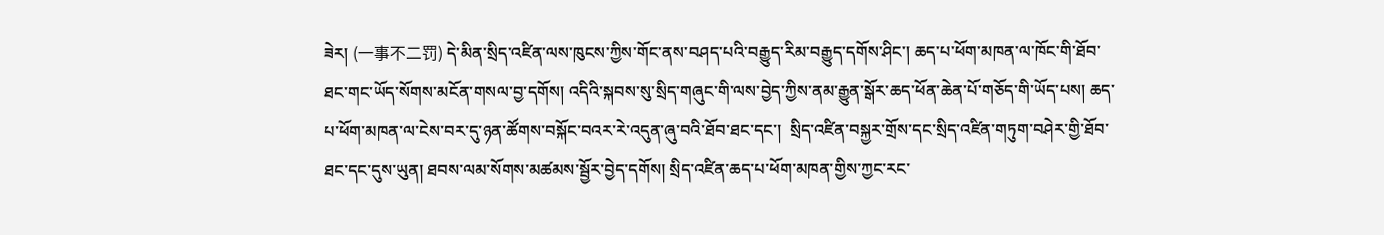ཟེར། (一事不二罚) དེ་མིན་སྲིད་འཛིན་ལས་ཁུངས་ཀྱིས་གོང་ནས་བཤད་པའི་བརྒྱུད་རིམ་བརྒྱུད་དགོས་ཤིང་། ཆད་པ་ཕོག་མཁན་ལ་ཁོང་གི་ཐོབ་ཐང་གང་ཡོད་སོགས་མངོན་གསལ་བྱ་དགོས། འདིའི་སྐབས་སུ་སྲིད་གཞུང་གི་ལས་བྱེད་ཀྱིས་ནམ་རྒྱུན་སྒོར་ཆད་ཕོན་ཆེན་པོ་གཅོད་གི་ཡོད་པས། ཆད་པ་ཕོག་མཁན་ལ་ངེས་བར་དུ་ཉན་ཚོགས་བསྐོང་བའར་རེ་འདུན་ཞུ་བའི་ཐོབ་ཐང་དང་།  སྲིད་འཛིན་བསྐྱར་གྲོས་དང་སྲིད་འཛིན་གཏུག་བཤེར་གྱི་ཐོབ་ཐང་དང་དུས་ཡུན། ཐབས་ལམ་སོགས་མཚམས་སྦྱོར་བྱེད་དགོས། སྲིད་འཛིན་ཆད་པ་ཕོག་མཁན་གྱིས་ཀྱང་རང་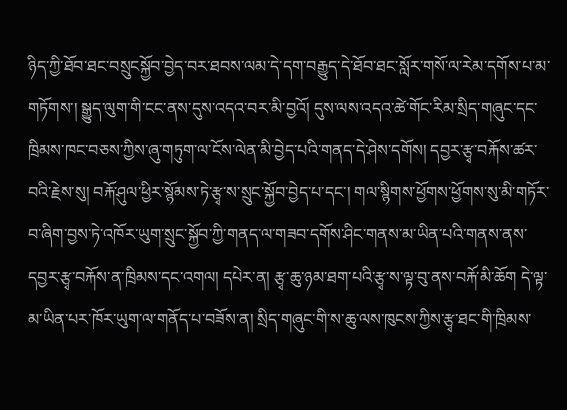ཉིད་ཀྱི་ཐོབ་ཐང་བསྲུངསྐྱོབ་བྱེད་བར་ཐབས་ལམ་དེ་དག་བརྒྱུད་དེ་ཐོབ་ཐང་སློར་གསོ་ལ་རེམ་དགོས་པ་མ་གཏོགས་། སྒྱུད་ལུག་གི་ངང་ནས་དུས་འདའ་བར་མི་བྱའོ། དུས་ལས་འདའ་ཚེ་གོང་རིམ་སྲིད་གཞུང་དང་ཁྲིམས་ཁང་བཅས་ཀྱིས་ཞུ་གཏུག་ལ་ངོས་ལེན་མི་བྱེད་པའི་གནད་དེ་ཤེས་དགོས། དབྱར་རྩྭ་བརྐོས་ཚར་བའི་རྗེས་སུ། བརྐོ་ཤུལ་ཕྱིར་སྙོམས་ཏེ་རྩྭ་ས་སྲུང་སྐྱོབ་བྱེད་པ་དང་། གལ་སྙིགས་ཕྱོགས་ཕྱོགས་སུ་མི་གཏོར་བ་ཞིག་བྱས་ཏེ་འཁོར་ཡུག་སྲུང་སྐྱོབ་ཀྱི་གནད་ལ་གཟབ་དགོས་ཤིང་གནས་མ་ཡིན་པའི་གནས་ནས་དབྱར་རྩྭ་བརྐོས་ན་ཁྲིམས་དང་འགལ། དཔེར་ན། རྩྭ་ཆུ་ཉམ་ཐག་པའི་རྩྭ་ས་ལྟ་བུ་ནས་བརྐོ་མི་ཆོག དེ་ལྟ་མ་ཡིན་པར་ཁོར་ཡུག་ལ་གནོད་པ་བཟོས་ན། སྲིད་གཞུང་གི་ས་ཆུ་ལས་ཁུངས་ཀྱིས་རྩྭ་ཐང་གི་ཁྲིམས་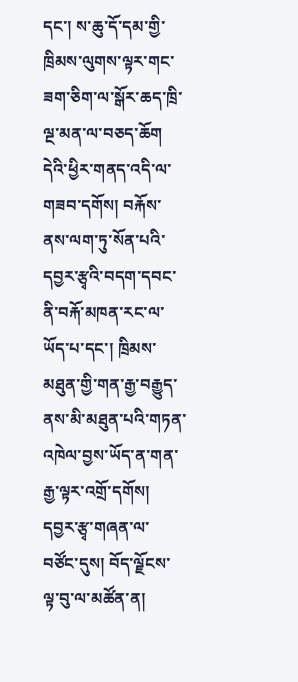དང་། ས་ཆུ་དོ་དམ་གྱི་ཁྲིམས་ལུགས་ལྟར་གང་ཟག་ཅིག་ལ་སྒོར་ཆད་ཁྲི་ལྔ་མན་ལ་བཅད་ཆོག དེའི་ཕྱིར་གནད་འདི་ལ་གཟབ་དགོས། བརྐོས་ནས་ལག་ཏུ་སོན་པའི་དབྱར་རྩྭའི་བདག་དབང་ནི་བརྐོ་མཁན་རང་ལ་ཡོད་པ་དང་། ཁྲིམས་མཐུན་གྱི་གན་རྒྱ་བརྒྱུད་ནས་མི་མཐུན་པའི་གཏན་འཁེལ་བྱས་ཡོད་ན་གན་རྒྱ་ལྟར་འགྲོ་དགོས། དབྱར་རྩྭ་གཞན་ལ་བཙོང་དུས། བོད་ལྗོངས་ལྟ་བུ་ལ་མཚོན་ན།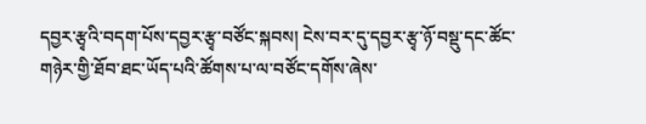དབྱར་རྩྭའི་བདག་པོས་དབྱར་རྩྭ་བཙོང་སྐབས། ངེས་བར་དུ་དབྱར་རྩྭ་ཉོ་བསྡུ་དང་ཚོང་གཉེར་གྱི་ཐོབ་ཐང་ཡོད་པའི་ཚོགས་པ་ལ་བཙོང་དགོས་ཞེས་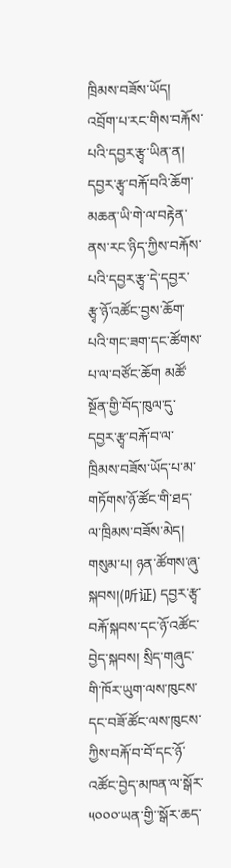ཁྲིམས་བཟོས་ཡོད། འབྲོག་པ་རང་གིས་བརྐོས་པའི་དབྱར་རྩྭ་ཡིན་ན། དབྱར་རྩྭ་བརྐོ་བའི་ཆོག་མཆན་ཡི་གེ་ལ་བརྟེན་ནས་རང་ཉིད་ཀྱིས་བརྐོས་པའི་དབྱར་རྩྭ་དེ་དབྱར་རྩྭ་ཉོ་འཚོང་བྱས་ཆོག་པའི་གང་ཟག་དང་ཚོགས་པ་ལ་བཙོང་ཆོག མཚོ་སྔོན་གྱི་བོད་ཁུལ་དུ་དབྱར་རྩྭ་བརྐོ་བ་ལ་ཁྲིམས་བཟོས་ཡོད་པ་མ་གཏོགས་ཉོ་ཚོང་གི་ཐད་ལ་ཁྲིམས་བཟོས་མེད། གསུམ་པ། ཉན་ཚོགས་ཞུ་སྐབས།(听证) དབྱར་རྩྭ་བརྐོ་སྐབས་དང་ཉོ་འཚོང་བྱེད་སྐབས། སྲིད་གཞུང་གི་ཁོར་ཡུག་ལས་ཁུངས་དང་བཟོ་ཚོང་ལས་ཁུངས་ཀྱིས་བརྐོ་བ་བོ་དང་ཉོ་འཚོང་བྱེད་མཁན་ལ་སྒོར་༥༠༠༠་ཡན་གྱི་་སྒོར་ཆད་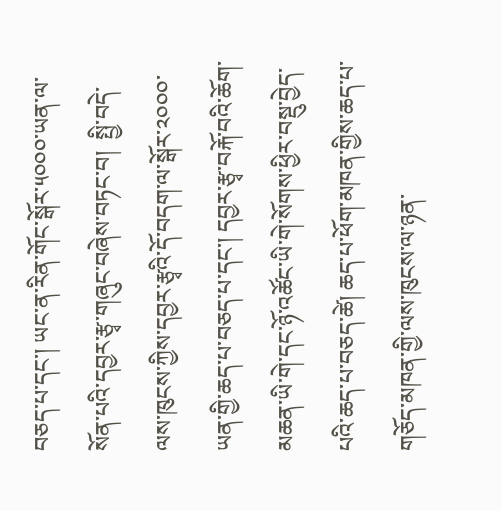བཅད་པ་དང་། ཡང་ན་རིན་གོང་སྒོར་༥༠༠༠་ཡན་ལ་སོན་པའི་དབྱར་རྩྭ་གཞུང་བཞེས་བཏང་བ།  སྤྱི་བདེ་ལས་ཁུངས་ཀྱིས་དབྱར་རྩྭའི་དོ་བདག་ལ་སྒོར་༢༠༠༠་ཡན་གྱི་ཆད་པ་བཅད་པ་དང་། དབྱར་རྩྭ་བརྐོ་བའི་ཆོག་མཆན་ཡི་གེ་དང་ཉོ་འཚོང་ཡི་གེ་སོགས་ཕྱིར་བསྡུ་བྱེད་པའི་ཆད་པ་བཅད་ཚེ། ཆད་པ་ཕོག་མཁན་གྱིས་ཆད་པ་གཅོད་མཁན་གྱི་ལས་ཁུངས་ལ་ཉན་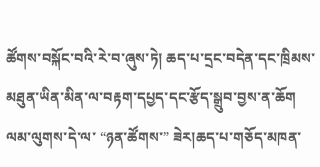ཚོགས་བསྐོང་བའི་རེ་བ་ཞུས་ཏེ། ཆད་པ་དྲང་བདེན་དང་ཁྲིམས་མཐུན་ཡིན་མིན་ལ་བརྟག་དཔྱད་དང་རྩོད་སྒྲུབ་བྱས་ན་ཆོག ལམ་ལུགས་དེ་ལ་ “ཉན་ཚོགས་” ཟེར།ཆད་པ་གཅོད་མཁན་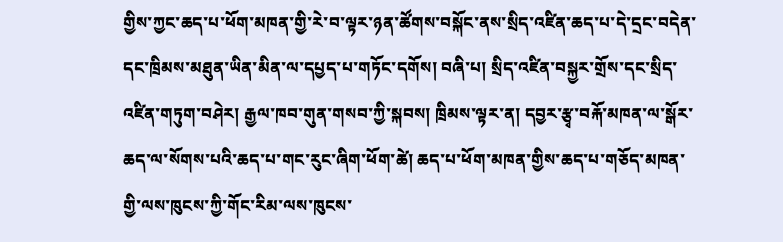གྱིས་ཀྱང་ཆད་པ་ཕོག་མཁན་གྱི་རེ་བ་ལྟར་ཉན་ཚོགས་བསྐོང་ནས་སྲིད་འཛིན་ཆད་པ་དེ་དྲང་བདེན་དང་ཁྲིམས་མཐུན་ཡིན་མིན་ལ་དཔྱད་པ་གཏོང་དགོས། བཞི་པ། སྲིད་འཛིན་བསྐྱར་གྲོས་དང་སྲིད་འཛིན་གཏུག་བཤེར། རྒྱལ་ཁབ་གུན་གསབ་ཀྱི་སྐབས། ཁྲིམས་ལྟར་ན། དབྱར་རྩྭ་བརྐོ་མཁན་ལ་སྒོར་ཆད་ལ་སོགས་པའི་ཆད་པ་གང་རུང་ཞིག་ཕོག་ཚེ། ཆད་པ་ཕོག་མཁན་གྱིས་ཆད་པ་གཅོད་མཁན་གྱི་ལས་ཁུངས་ཀྱི་གོང་རིམ་ལས་ཁུངས་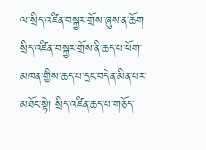ལ་སྲིད་འཛིན་བསྐྱར་གྲོས་ཞུས་ན་ཆོག སྲིད་འཛིན་བསྐྱར་གྲོས་ནི་ཆད་པ་ཕོག་མཁན་གྱིས་ཆད་པ་དྲང་བདེན་མིན་པར་མཐོང་སྟེ། སྲིད་འཛིན་ཆད་པ་གཅོད་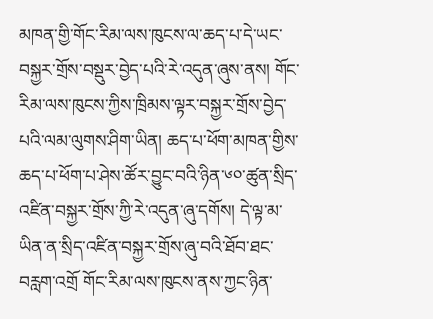མཁན་གྱི་གོང་རིམ་ལས་ཁུངས་ལ་ཆད་པ་དེ་ཡང་བསྐྱར་གྲོས་བསྡུར་བྱེད་པའི་རེ་འདུན་ཞུས་ནས། གོང་རིམ་ལས་ཁུངས་ཀྱིས་ཁྲིམས་ལྟར་བསྐྱར་གྲོས་བྱེད་པའི་ལམ་ལུགས་ཤིག་ཡིན། ཆད་པ་ཕོག་མཁན་གྱིས་ཆད་པ་ཕོག་པ་ཤེས་ཚོར་བྱུང་བའི་ཉིན་༦༠་ཚུན་སྲིད་འཛིན་བསྐྱར་གྲོས་ཀྱི་རེ་འདུན་ཞུ་དགོས། དེ་ལྟ་མ་ཡིན་ན་སྲིད་འཛིན་བསྐྱར་གྲོས་ཞུ་བའི་ཐོབ་ཐང་བརླག་འགྲོ གོང་རིམ་ལས་ཁུངས་ནས་ཀྱང་ཉིན་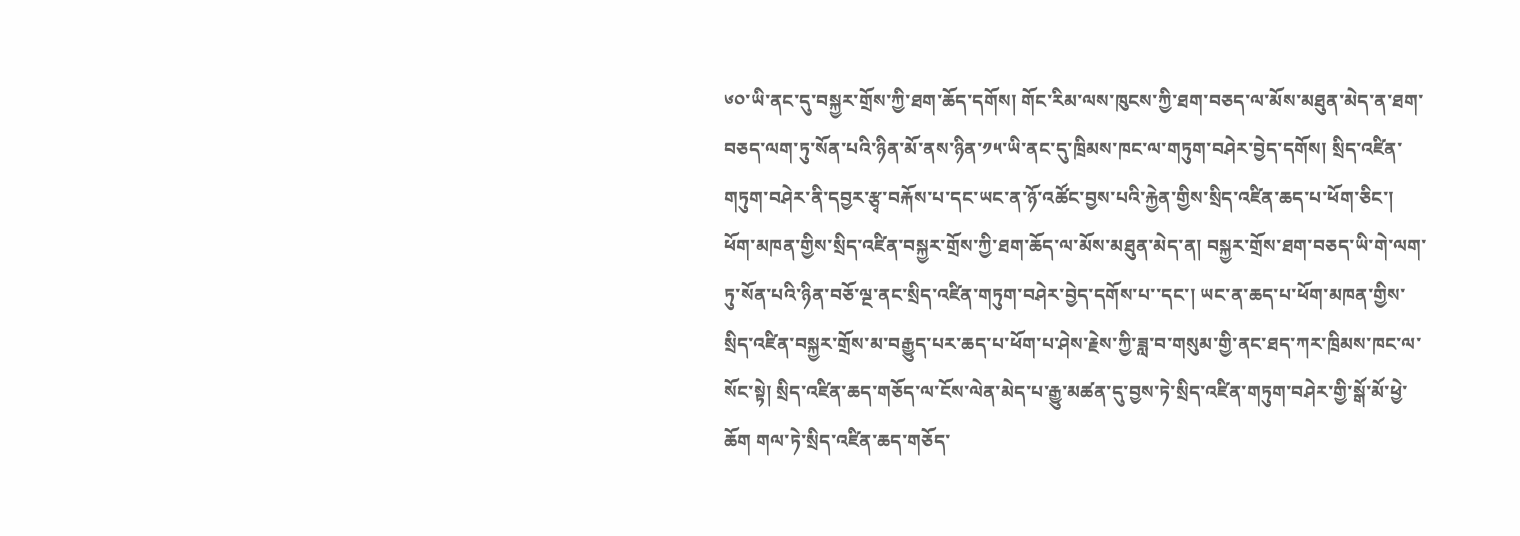༦༠་ཡི་ནང་དུ་བསྐྱར་གྲོས་ཀྱི་ཐག་ཆོད་དགོས། གོང་རིམ་ལས་ཁུངས་ཀྱི་ཐག་བཅད་ལ་མོས་མཐུན་མེད་ན་ཐག་བཅད་ལག་ཏུ་སོན་པའི་ཉིན་མོ་ནས་ཉིན་༡༥་ཡི་ནང་དུ་ཁྲིམས་ཁང་ལ་གཏུག་བཤེར་བྱེད་དགོས། སྲིད་འཛིན་གཏུག་བཤེར་ནི་དབྱར་རྩྭ་བརྐོས་པ་དང་ཡང་ན་ཉོ་འཚོང་བྱས་པའི་རྐྱེན་གྱིས་སྲིད་འཛིན་ཆད་པ་ཕོག་ཅིང་། ཕོག་མཁན་གྱིས་སྲིད་འཛིན་བསྐྱར་གྲོས་ཀྱི་ཐག་ཆོད་ལ་མོས་མཐུན་མེད་ན། བསྐྱར་གྲོས་ཐག་བཅད་ཡི་གེ་ལག་ཏུ་སོན་པའི་ཉིན་བཅོ་ལྔ་ནང་སྲིད་འཛིན་གཏུག་བཤེར་བྱེད་དགོས་པ་་དང་། ཡང་ན་ཆད་པ་ཕོག་མཁན་གྱིས་སྲིད་འཛིན་བསྐྱར་གྲོས་མ་བརྒྱུད་པར་ཆད་པ་ཕོག་པ་ཤེས་རྗེས་ཀྱི་ཟླ་བ་གསུམ་གྱི་ནང་ཐད་ཀར་ཁྲིམས་ཁང་ལ་སོང་སྟེ། སྲིད་འཛིན་ཆད་གཅོད་ལ་ངོས་ལེན་མེད་པ་རྒྱུ་མཚན་དུ་བྱས་ཏེ་སྲིད་འཛིན་གཏུག་བཤེར་གྱི་སྒོ་མོ་ཕྱེ་ཆོག གལ་ཏེ་སྲིད་འཛིན་ཆད་གཅོད་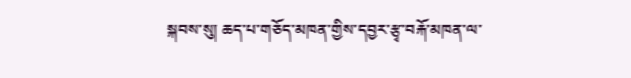སྐབས་སུ། ཆད་པ་གཅོད་མཁན་གྱིས་དབྱར་རྩྭ་བརྐོ་མཁན་ལ་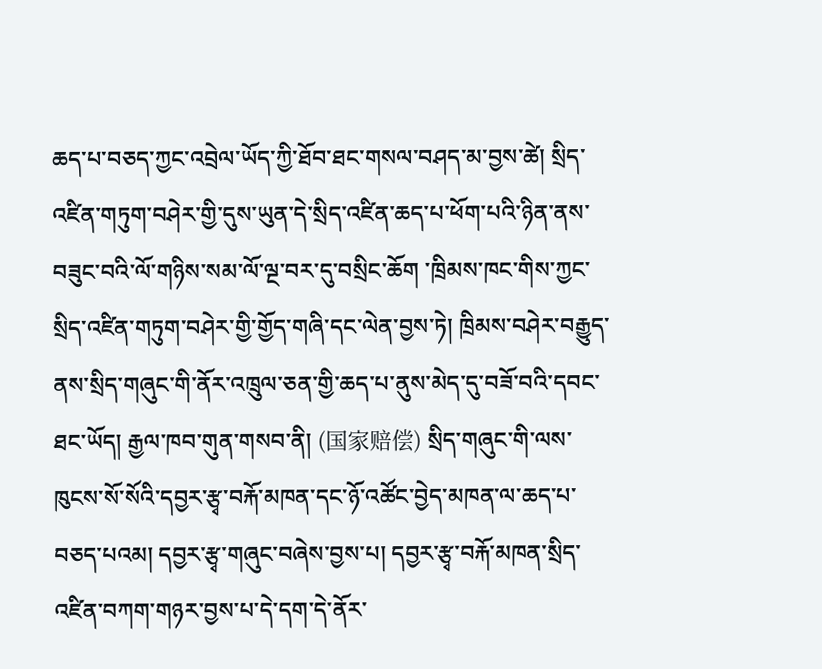ཆད་པ་བཅད་ཀྱང་འབྲེལ་ཡོད་ཀྱི་ཐོབ་ཐང་གསལ་བཤད་མ་བྱས་ཚེ། སྲིད་འཛིན་གཏུག་བཤེར་གྱི་དུས་ཡུན་དེ་སྲིད་འཛིན་ཆད་པ་ཕོག་པའི་ཉིན་ནས་བཟུང་བའི་ལོ་གཉིས་སམ་ལོ་ལྔ་བར་དུ་བསྲིང་ཆོག ་ཁྲིམས་ཁང་གིས་ཀྱང་སྲིད་འཛིན་གཏུག་བཤེར་གྱི་གྱོད་གཞི་དང་ལེན་བྱས་ཏེ། ཁྲིམས་བཤེར་བརྒྱུད་ནས་སྲིད་གཞུང་གི་ནོར་འཁྲུལ་ཅན་གྱི་ཆད་པ་ནུས་མེད་དུ་བཟོ་བའི་དབང་ཐང་ཡོད། རྒྱལ་ཁབ་གུན་གསབ་ནི། (国家赔偿) སྲིད་གཞུང་གི་ལས་ཁུངས་སོ་སོའི་དབྱར་རྩྭ་བརྐོ་མཁན་དང་ཉོ་འཚོང་བྱེད་མཁན་ལ་ཆད་པ་བཅད་པའམ། དབྱར་རྩྭ་གཞུང་བཞེས་བྱས་པ། དབྱར་རྩྭ་བརྐོ་མཁན་སྲིད་འཛིན་བཀག་གཉར་བྱས་པ་དེ་དག་དེ་ནོར་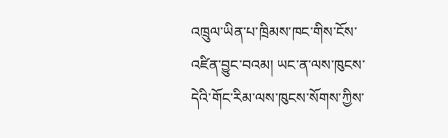འཁྲུལ་ཡིན་པ་ཁྲིམས་ཁང་གིས་ངོས་འཛིན་བྱུང་བའམ། ཡང་ན་ལས་ཁུངས་དེའི་གོང་རིམ་ལས་ཁུངས་སོགས་ཀྱིས་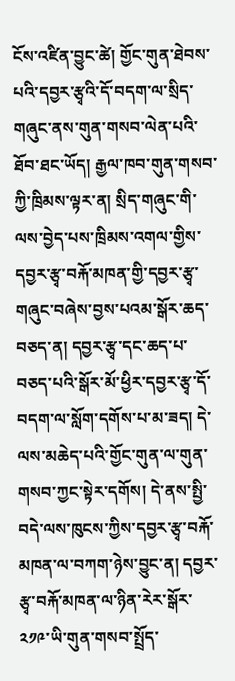ངོས་འཛིན་བྱུང་ཚེ། གྱོང་གུན་ཐེབས་པའི་དབྱར་རྩྭའི་དོ་བདག་ལ་སྲིད་གཞུང་ནས་གུན་གསབ་ལེན་པའི་ཐོབ་ཐང་ཡོད། རྒྱལ་ཁབ་གུན་གསབ་ཀྱི་ཁྲིམས་ལྟར་ན། སྲིད་གཞུང་གི་ལས་བྱེད་པས་ཁྲིམས་འགལ་གྱིས་དབྱར་རྩྭ་བརྐོ་མཁན་གྱི་དབྱར་རྩྭ་གཞུང་བཞེས་བྱས་པའམ་སྒོར་ཆད་བཅད་ན། དབྱར་རྩྭ་དང་ཆད་པ་བཅད་པའི་སྒོར་མོ་ཕྱིར་དབྱར་རྩྭ་དོ་བདག་ལ་སློག་དགོས་པ་མ་ཟད། དེ་ལས་མཆེད་པའི་གྱོང་གུན་ལ་གུན་གསབ་ཀྱང་སྟེར་དགོས། དེ་ནས་སྤྱི་བདེ་ལས་ཁུངས་ཀྱིས་དབྱར་རྩྭ་བརྐོ་མཁན་ལ་བཀག་ཉེས་བྱུང་ན། དབྱར་རྩྭ་བརྐོ་མཁན་ལ་ཉིན་རེར་སྒོར་༢༡༩་ཡི་གུན་གསབ་སྤྲོད་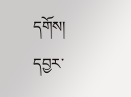དགོས། དབྱར་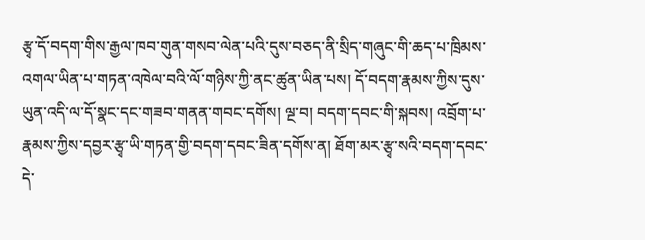རྩྭ་དོ་བདག་གིས་རྒྱལ་ཁབ་གུན་གསབ་ལེན་པའི་དུས་བཅད་ནི་སྲིད་གཞུང་གི་ཆད་པ་ཁྲིམས་འགལ་ཡིན་པ་གཏན་འཁེལ་བའི་ལོ་གཉིས་ཀྱི་ནང་ཚུན་ཡིན་པས། དོ་བདག་རྣམས་ཀྱིས་དུས་ཡུན་འདི་ལ་དོ་སྣང་དང་གཟབ་གནན་གབང་དགོས། ལྔ་བ། བདག་དབང་གི་སྐབས། འབྲོག་པ་རྣམས་ཀྱིས་དབྱར་རྩྭ་ཡི་གཏན་གྱི་བདག་དབང་ཟིན་དགོས་ན། ཐོག་མར་རྩྭ་སའི་བདག་དབང་དེ་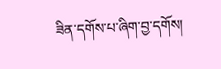ཟིན་དགོས་པ་ཞིག་བྱ་དགོས།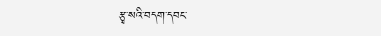རྩྭ་སའི་བདག་དབང་